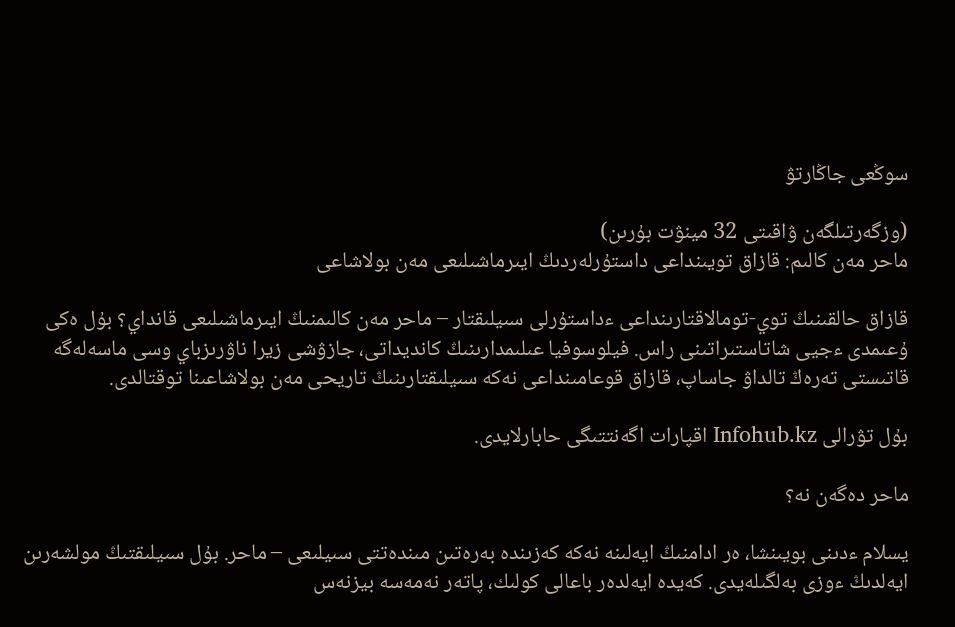سوڭعى جاڭارتۋ

(وزگەرتىلگەن ۋاقىتى 32 مينۋت بۇرىن)
ماحر مەن كالىم: قازاق تويىنداعى داستۇرلەردىڭ ايىرماشىلىعى مەن بولاشاعى

قازاق حالقىنىڭ توي-تومالاقتارىنداعى ءداستۇرلى سىيلىقتار – ماحر مەن كالىمنىڭ ايىرماشىلىعى قانداي؟ بۇل ەكى ۇعىمدى ءجيى شاتاستىراتىنى راس. فيلوسوفيا عىلىمدارىنىڭ كانديداتى، جازۋشى زيرا ناۋرىزباي وسى ماسەلەگە قاتىستى تەرەڭ تالداۋ جاساپ، قازاق قوعامىنداعى نەكە سىيلىقتارىنىڭ تاريحى مەن بولاشاعىنا توقتالدى.

بۇل تۋرالى Infohub.kz اقپارات اگەنتتىگى حابارلايدى.

ماحر دەگەن نە؟

يسلام ءدىنى بويىنشا، ەر ادامنىڭ ايەلىنە نەكە كەزىندە بەرەتىن مىندەتتى سىيلىعى – ماحر. بۇل سىيلىقتىڭ مولشەرىن ايەلدىڭ ءوزى بەلگىلەيدى. كەيدە ايەلدەر باعالى كولىك، پاتەر نەمەسە بيزنەس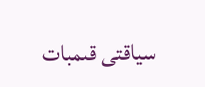سياقتى قىمبات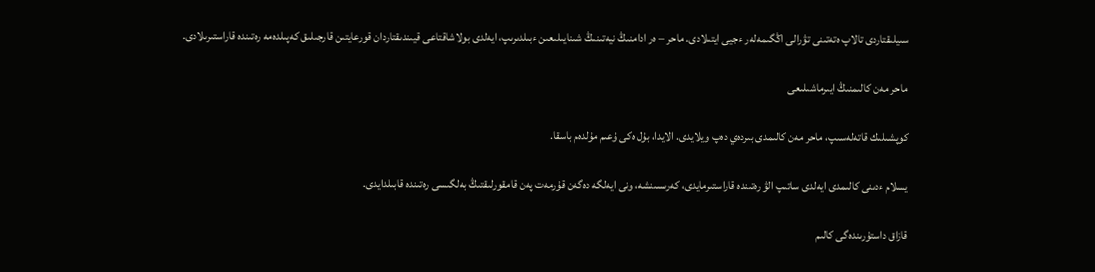سىيلىقتاردى تالاپ ەتەتىنى تۋرالى اڭگىمەلەر ءجيى ايتىلادى. ماحر – ەر ادامنىڭ نيەتىنىڭ شىنايىلىعىن ءبىلدىرىپ، ايەلدى بولاشاقتاعى قيىندىقتاردان قورعايتىن قارجىلىق كەپىلدەمە رەتىندە قاراستىرىلادى.

ماحر مەن كالىمنىڭ ايىرماشىلىعى

كوپشىلىك قاتەلەسىپ، ماحر مەن كالىمدى بىردەي دەپ ويلايدى. الايدا، بۇل ەكى ۇعىم مۇلدەم باسقا.

يسلام ءدىنى كالىمدى ايەلدى ساتىپ الۋ رەتىندە قاراستىرمايدى، كەرىسىنشە، ونى ايەلگە دەگەن قۇرمەت پەن قامقورلىقتىڭ بەلگىسى رەتىندە قابىلدايدى.

قازاق داستۇرىندەگى كالىم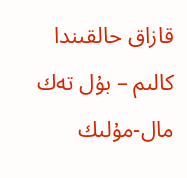قازاق حالقىندا كالىم – بۇل تەك مال-مۇلىك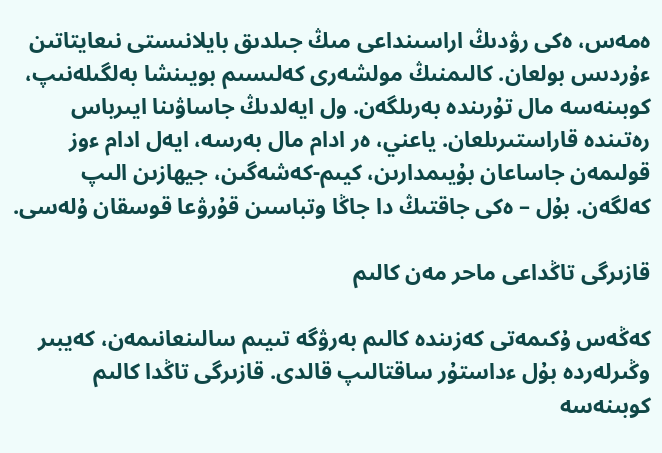ەمەس، ەكى رۋدىڭ اراسىنداعى مىڭ جىلدىق بايلانىستى نىعايتاتىن ءۇردىس بولعان. كالىمنىڭ مولشەرى كەلىسىم بويىنشا بەلگىلەنىپ، كوبىنەسە مال تۇرىندە بەرىلگەن. ول ايەلدىڭ جاساۋىنا ايىرباس رەتىندە قاراستىرىلعان. ياعني، ەر ادام مال بەرسە، ايەل ادام ءوز قولىمەن جاساعان بۇيىمدارىن، كيىم-كەشەگىن، جيھازىن الىپ كەلگەن. بۇل – ەكى جاقتىڭ دا جاڭا وتباسىن قۇرۋعا قوسقان ۇلەسى.

قازىرگى تاڭداعى ماحر مەن كالىم

كەڭەس ۇكىمەتى كەزىندە كالىم بەرۋگە تىيىم سالىنعانىمەن، كەيبىر وڭىرلەردە بۇل ءداستۇر ساقتالىپ قالدى. قازىرگى تاڭدا كالىم كوبىنەسە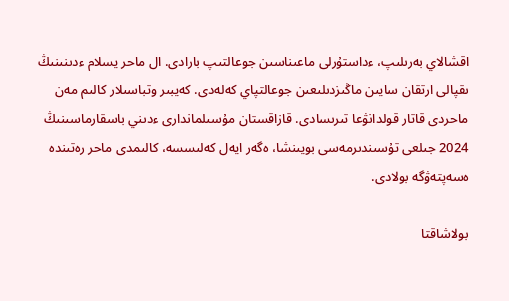اقشالاي بەرىلىپ، ءداستۇرلى ماعىناسىن جوعالتىپ بارادى. ال ماحر يسلام ءدىنىنىڭ ىقپالى ارتقان سايىن ماڭىزدىلىعىن جوعالتپاي كەلەدى. كەيبىر وتباسىلار كالىم مەن ماحردى قاتار قولدانۋعا تىرىسادى. قازاقستان مۇسىلماندارى ءدىني باسقارماسىنىڭ 2024 جىلعى تۇسىندىرمەسى بويىنشا، ەگەر ايەل كەلىسسە، كالىمدى ماحر رەتىندە ەسەپتەۋگە بولادى.

بولاشاقتا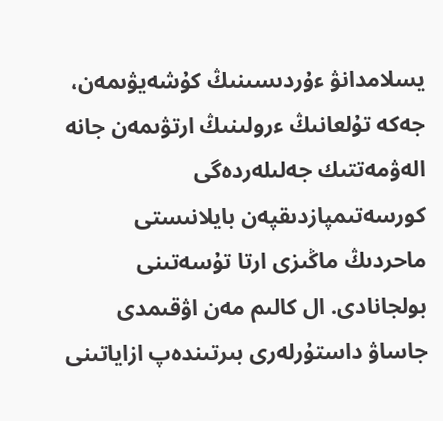يسلامدانۋ ءۇردىسىنىڭ كۇشەيۋىمەن، جەكە تۇلعانىڭ ءرولىنىڭ ارتۋىمەن جانە الەۋمەتتىك جەلىلەردەگى كورسەتىمپازدىقپەن بايلانىستى ماحردىڭ ماڭىزى ارتا تۇسەتىنى بولجانادى. ال كالىم مەن اۋقىمدى جاساۋ داستۇرلەرى بىرتىندەپ ازاياتىنى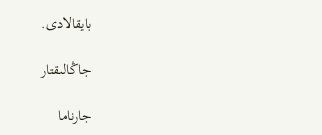بايقالادى.

جاڭالىقتار

جارناما